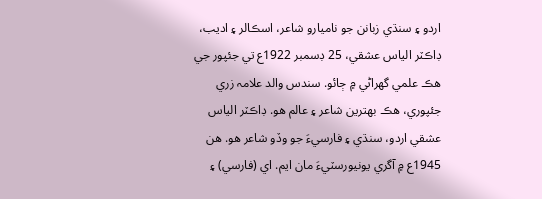اردو ۽ سنڌي زبانن جو ناميارو شاعر، اسڪالر ۽ اديب، ڊاڪٽر الياس عشقي، 25 ڊسمبر 1922ع تي جئپور جي هڪ علمي گهراڻي ۾ ڄائو. سندس والد علامہ زري جئپوري، هڪ بھترين شاعر ۽ عالم هو. ڊاڪٽر الياس عشقي اردو، سنڌي ۽ فارسيءَ جو وڏو شاعر هو. هن 1945ع ۾ آگري يونيورسٽيءَ مان ايم. اي (فارسي) ۽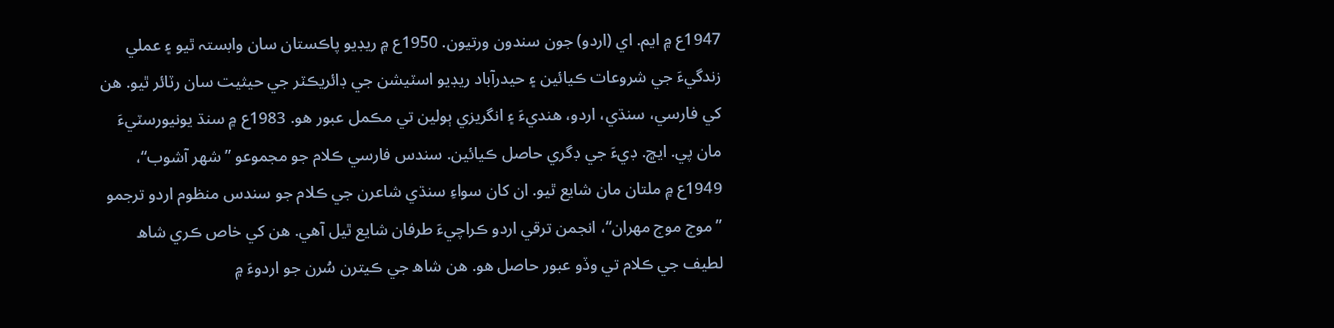1947ع ۾ ايم. اي (اردو) جون سندون ورتيون. 1950ع ۾ ريڊيو پاڪستان سان وابستہ ٿيو ۽ عملي زندگيءَ جي شروعات ڪيائين ۽ حيدرآباد ريڊيو اسٽيشن جي ڊائريڪٽر جي حيثيت سان رٽائر ٿيو. هن کي فارسي، سنڌي، اردو، هنديءَ ۽ انگريزي ٻولين تي مڪمل عبور هو. 1983ع ۾ سنڌ يونيورسٽيءَ مان پي. ايڇ. ڊيءَ جي ڊگري حاصل ڪيائين. سندس فارسي ڪلام جو مجموعو ”شھر آشوب“، 1949ع ۾ ملتان مان شايع ٿيو. ان کان سواءِ سنڌي شاعرن جي ڪلام جو سندس منظوم اردو ترجمو ”موج موج مھران“، انجمن ترقي اردو ڪراچيءَ طرفان شايع ٿيل آهي. هن کي خاص ڪري شاھ لطيف جي ڪلام تي وڏو عبور حاصل هو. هن شاھ جي ڪيترن سُرن جو اردوءَ ۾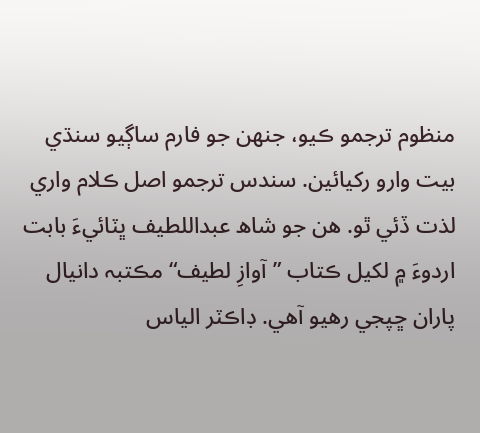منظوم ترجمو ڪيو، جنهن جو فارم ساڳيو سنڌي بيت وارو رکيائين. سندس ترجمو اصل ڪلام واري لذت ڏئي ٿو. هن جو شاھ عبداللطيف ڀٽائيءَ بابت اردوءَ ۾ لکيل ڪتاب ”آوازِ لطيف“ مڪتبہ دانيال پاران ڇپجي رهيو آهي. ڊاڪٽر الياس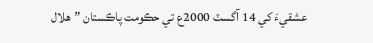عشقيءَ کي 14 آگسٽ 2000ع تي حڪومت پاڪستان ”هلال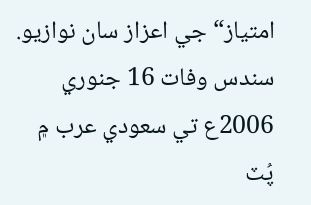امتياز“ جي اعزاز سان نوازيو. سندس وفات 16 جنوري 2006ع تي سعودي عرب ۾ پُٽ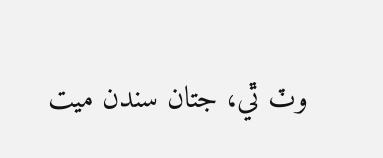وٽ ٿي، جتان سندن ميت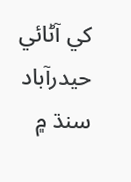کي آڻائي حيدرآباد سنڌ ۾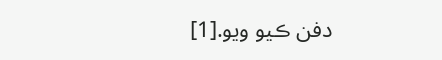دفن ڪيو ويو.[1]